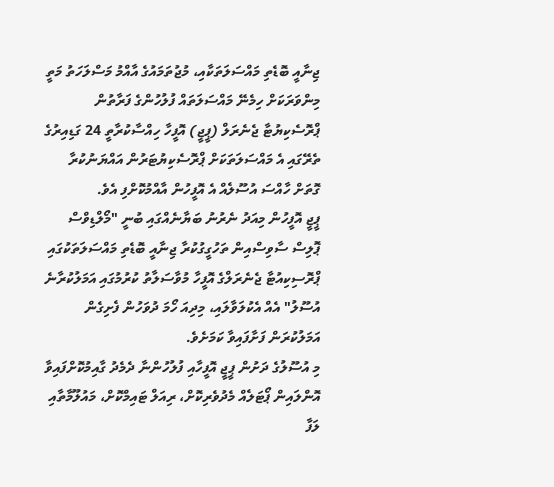ޖިނާއީ ބޮޑެތި މައްސަލަތަކާއި، މުޖުތަމައުގެ އާއްމު މަސްލަހަތު މަތީ މިންވަރަކަށް ހިމެނޭ މައްސަލަތައް ފުލުހުންގެ ފަރާތުން ޕްރޮސެކިޔުޓާ ޖެނެރަލް (ޕީޖީ) އޮފީހާ ހިއްސާކުރާތީ 24 ގަޑިއިރުގެ ތެރޭގައި އެ މައްސަލަތަކަށް ޕްރޮސެކިޔުޓަރުން އައްޔަނުކުރާ ގޮތަށް ހާއްސަ އުސޫލެއް އެ އޮފީހުން އާއްމުކޮށްފި އެވެ.
ޕީޖީ އޮފީހުން މިއަދު ނެރުނު ބަޔާނެއްގައި ބުނީ "މޯލްޑިވްސް ޕޮލިސް ސާވިސްއިން ތަހުގީގުކުރާ ޖިނާއީ ބޮޑެތި މައްސަލަތަކުގައި ޕްރޮސިކިއުޓާ ޖެނެރަލްގެ އޮފީހާ މުވާސަލާތު ކުރުމުގައި އަމަލުކުރާނެ އުސޫލު" އެއް އެކުލަވާލައި، މިދިއަ ހޯމަ ދުވަހުން ފެށިގެން އަމަލުކުރަން ފަށާފައިވާ ކަމަށެވެ.
މި އުސޫލުގެ ދަށުން ޕީޖީ އޮފީހާއި ފުލުހުންނާ ދެމެދު ގާއިމުކޮށްފައިވާ އޮންލައިން ޕޯޓަލެއް މެދުވެރިކޮށް، ރިއަލް ޓައިމްކޮށް، މައުލޫމާތާއި ލަފާ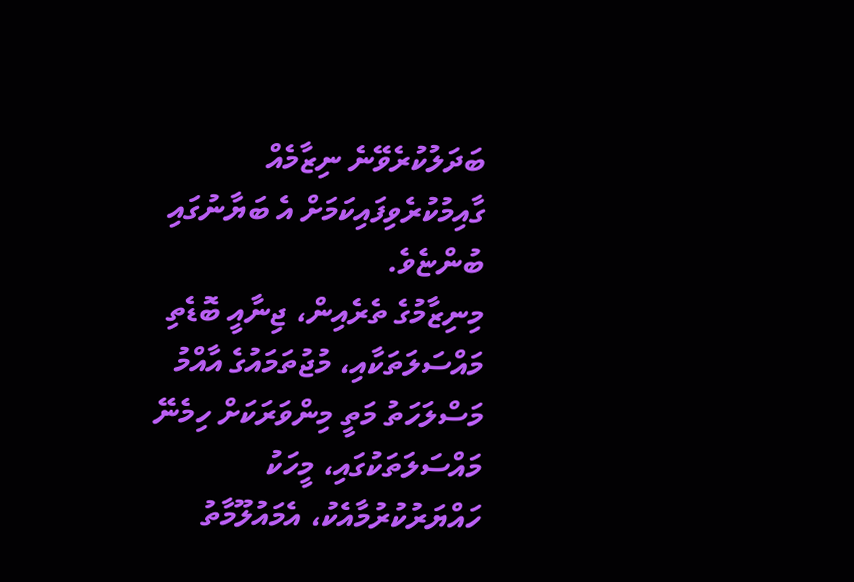ބަދަލުކުރެވޭނެ ނިޒާމެއް ގާއިމުކުރެވިފައިކަމަށް އެ ބަޔާނުގައި ބުންޏެވެ.
މިނިޒާމުގެ ތެރެއިން، ޖިނާއީ ބޮޑެތި މައްސަލަތަކާއި، މުޖުތަމައުގެ އާއްމު މަސްލަހަތު މަތީ މިންވަރަކަށް ހިމެނޭ މައްސަލަތަކުގައި، މީހަކު ހައްޔަރުކުރުމާއެކު، އެމައުލޫމާތު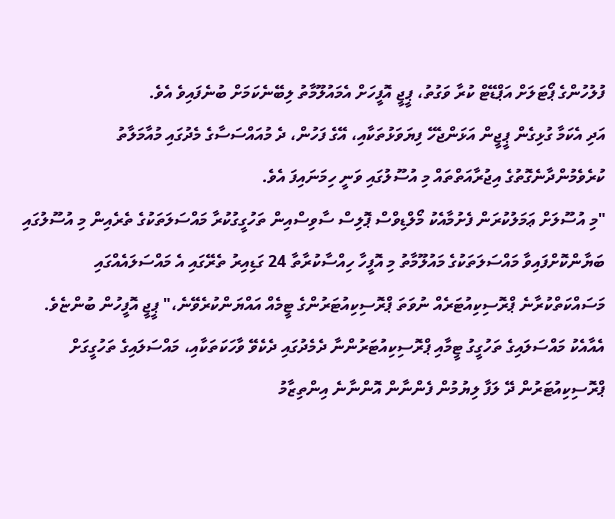ފުލުހުންގެ ޕޯޓަލަށް އަޕްޑޭޓް ކުރާ ވަގުތު، ޕީޖީ އޮފީހަށް އެމައުލޫމާތު ލިބޭނެކަމަށް ބުނެފައިވެ އެވެ.
އަދި އެކަމާ ގުޅިގެން ޕީޖީން އަޅަންޖެހޭ ފިޔަވަޅުތަކާއި، އޭގެ ފަހުން، ދެ މުއައްސަސާގެ މެދުގައި މުއާމަލާތު ކުރެވެމުންދާނެގޮތުގެ އިޖުރާއަތްތައް މި އުސޫލުގައި ވަނީ ހިމަނައިފަ އެވެ.
"މި އުސޫލަށް ޢަމަލުކުރަން ފެށުމާއެކު މޯލްޑިވްސް ޕޮލިސް ސާވިސްއިން ތަހުގީގުކުރާ މައްސަލަތަކުގެ ތެރެއިން މި އުސޫލުގައި ބަޔާންކޮށްފައިވާ މައްސަލަތަކުގެ މައުލޫމާތު މި އޮފީހާ ހިއްސާކުރާތާ 24 ގަޑިއިރު ތެރޭގައި އެ މައްސަލައެއްގައި މަސައްކަތްކުރާނެ ޕްރޮސިކިއުޓަރެއް ނުވަތަ ޕްރޮސިކިއުޓަރުންގެ ޓީމެއް އައްޔަންކުރެވޭނެ،" ޕީޖީ އޮފީހުން ބުންޏެވެ.
އެއާއެކު މައްސަލައިގެ ތަހުގީގު ޓީމާއި ޕްރޮސިކިއުޓަރުންނާ ދެމެދުގައި ދެކެވޭ ވާހަކަތަކާއި، މައްސަލައިގެ ތަހުގީގަށް ޕްރޮސިކިއުޓަރުން ދޭ ލަފާ ލިޔުމުން ފެންނާން އޮންނާނެ އިންތިޒާމު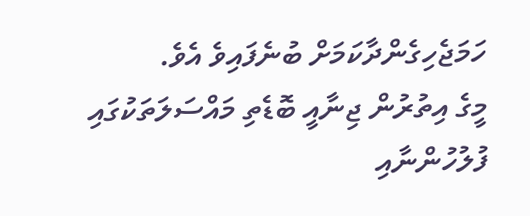ހަމަޖެހިގެންދާކަމަށް ބުނެފައިވެ އެވެ.
މީގެ އިތުރުން ޖިނާއީ ބޮޑެތި މައްސަލަތަކުގައި ފުލުހުންނާއި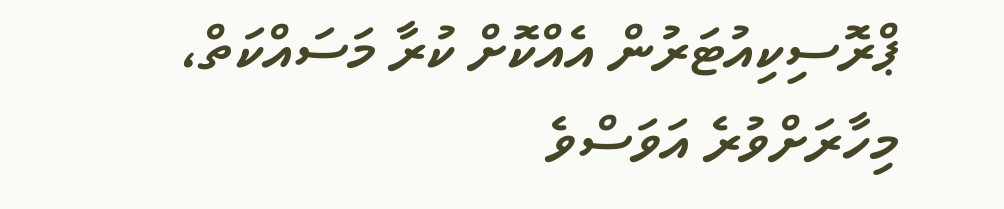ޕްރޮސިކިއުޓަރުން އެއްކޮށް ކުރާ މަސައްކަތް، މިހާރަށްވުރެ އަވަސްވެ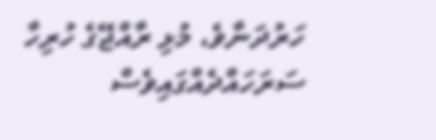ހަރުދަނާވެ، މުޅި ރާއްޖޭގެ ހުރިހާ ސަރަހައްދެއްގައިވެސް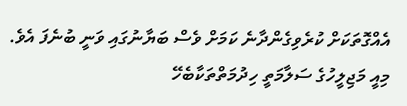އެއްގޮތަކަށް ކުރެވިގެންދާނެ ކަމަށް ވެސް ބަޔާނުގައި ވަނީ ބުނެފަ އެވެ.
މިއީ މަޖިލީހުގެ ސަލާމަތީ ހިދުމަތްތަކާބެހޭ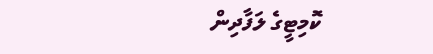ކޮމިޓީގެ ލަފާދިން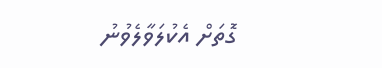ގޮތަށް އެކުލަވާލެވުނު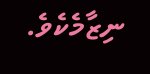ނިޒާމެކެވެ.